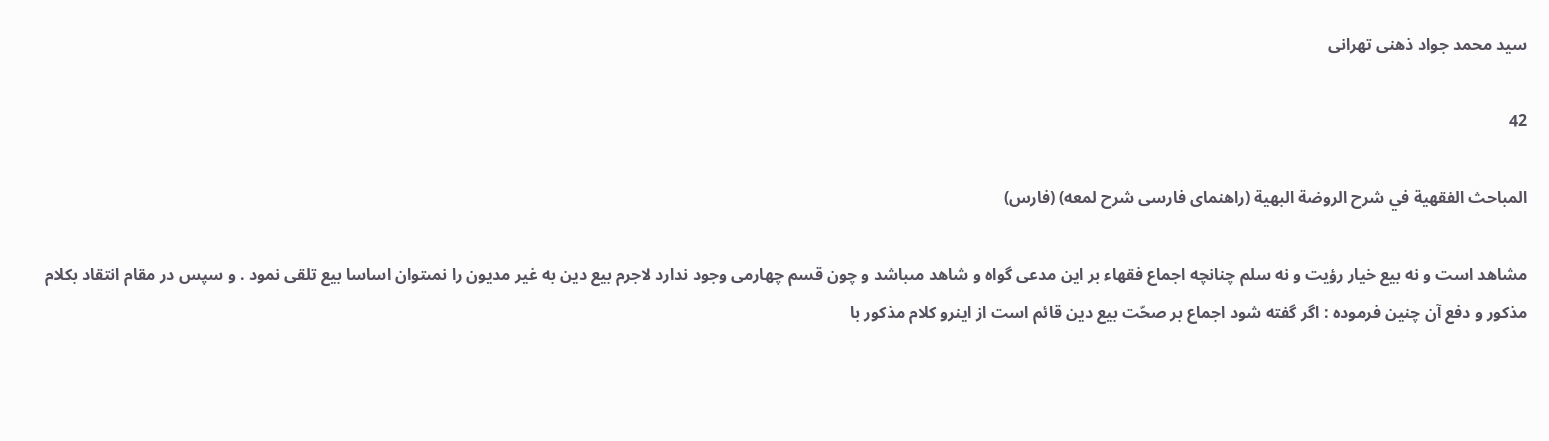سيد محمد جواد ذهنى تهرانى

42

المباحث الفقهية في شرح الروضة البهية (راهنماى فارسى شرح لمعه) (فارس)

مشاهد است و نه بيع خيار رؤيت و نه سلم چنانچه اجماع فقهاء بر اين مدعى گواه و شاهد مىباشد و چون قسم چهارمى وجود ندارد لاجرم بيع دين به غير مديون را نمىتوان اساسا بيع تلقى نمود . و سپس در مقام انتقاد بكلام مذكور و دفع آن چنين فرموده : اگر گفته شود اجماع بر صحّت بيع دين قائم است از اينرو كلام مذكور با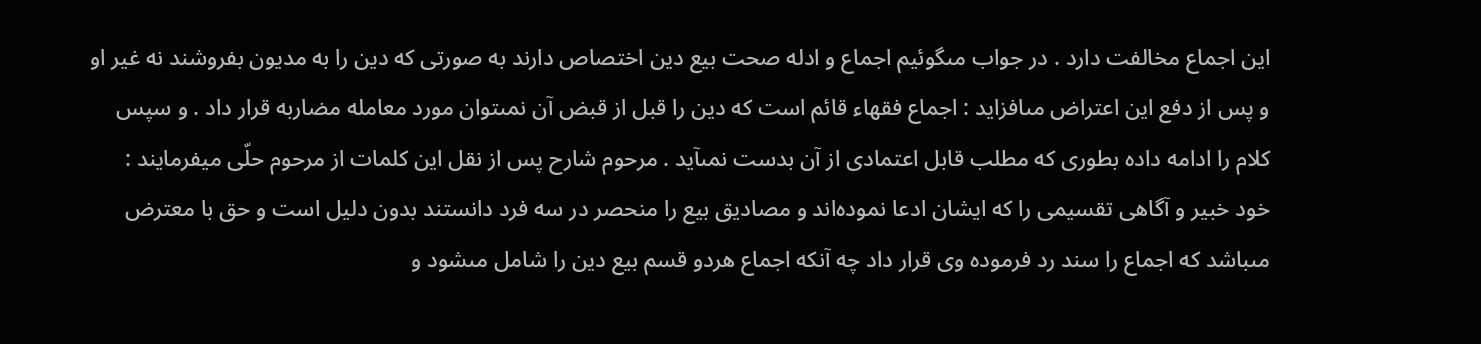اين اجماع مخالفت دارد . در جواب مىگوئيم اجماع و ادله صحت بيع دين اختصاص دارند به صورتى كه دين را به مديون بفروشند نه غير او و پس از دفع اين اعتراض مىافزايد : اجماع فقهاء قائم است كه دين را قبل از قبض آن نمىتوان مورد معامله مضاربه قرار داد . و سپس كلام را ادامه داده بطورى كه مطلب قابل اعتمادى از آن بدست نمىآيد . مرحوم شارح پس از نقل اين كلمات از مرحوم حلّى ميفرمايند : خود خبير و آگاهى تقسيمى را كه ايشان ادعا نموده‌اند و مصاديق بيع را منحصر در سه فرد دانستند بدون دليل است و حق با معترض مىباشد كه اجماع را سند رد فرموده وى قرار داد چه آنكه اجماع هردو قسم بيع دين را شامل مىشود و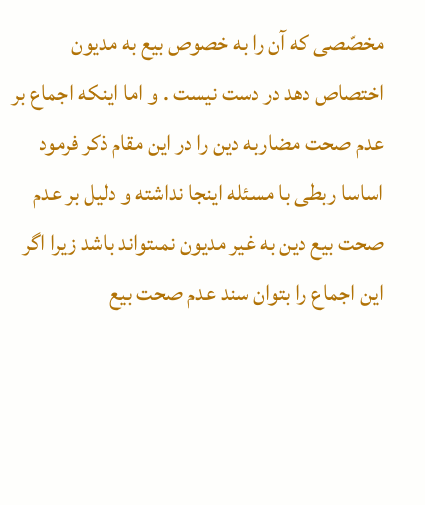مخصّصى كه آن را به خصوص بيع به مديون اختصاص دهد در دست نيست . و اما اينكه اجماع بر عدم صحت مضاربه دين را در اين مقام ذكر فرمود اساسا ربطى با مسئله اينجا نداشته و دليل بر عدم صحت بيع دين به غير مديون نمىتواند باشد زيرا اگر اين اجماع را بتوان سند عدم صحت بيع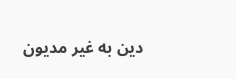دين به غير مديون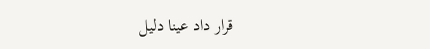قرار داد عينا دليل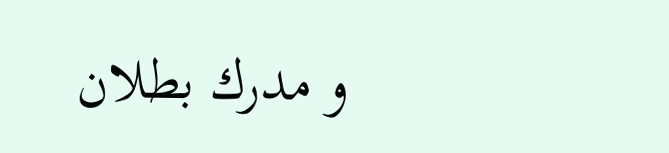و مدرك بطلان